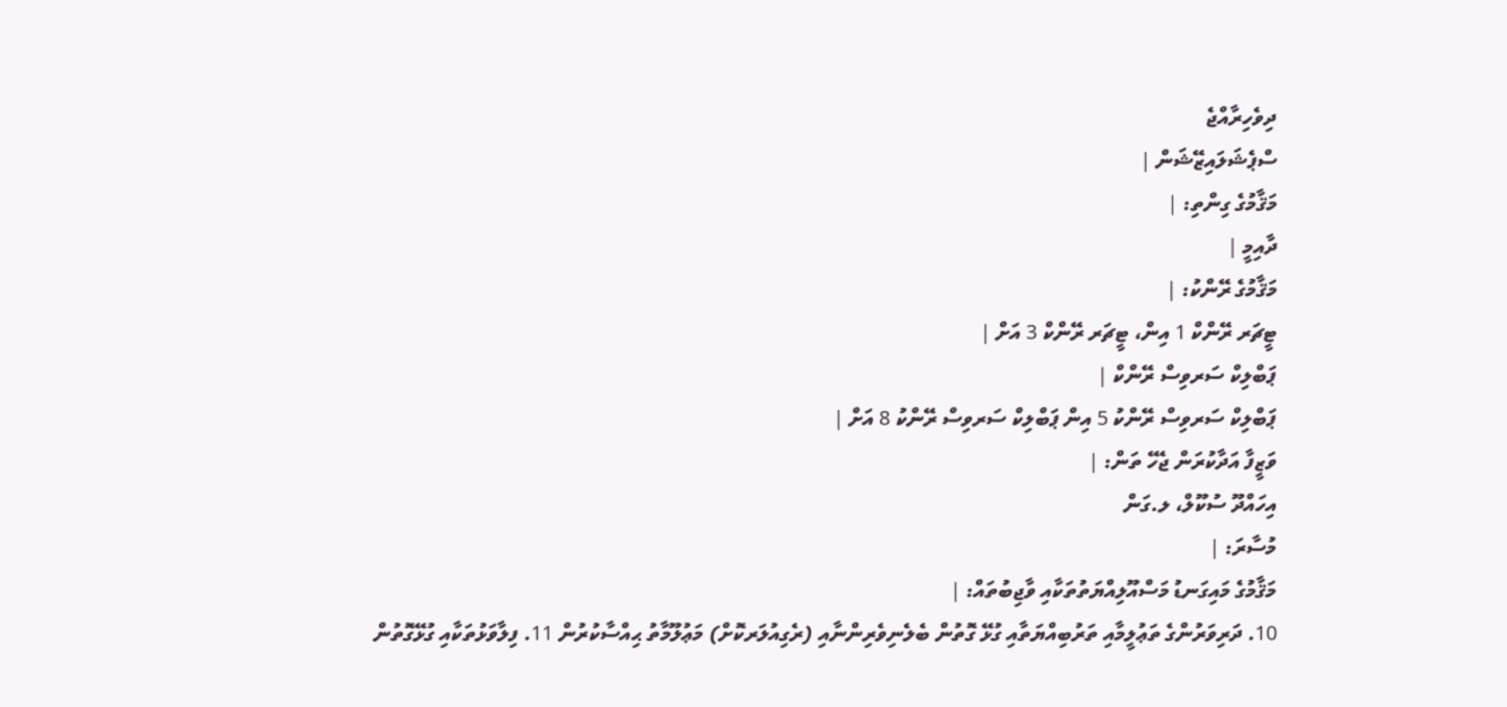ދިވެހިރާއްޖެ
ސްޕެޝަލައިޒޭޝަން |
މަޤާމުގެ ގިންތި: |
ދާއިމީ |
މަޤާމުގެ ރޭންކު: |
ޓީޗަރ ރޭންކް 1 އިން، ޓީޗަރ ރޭންކް 3 އަށް |
ޕަބްލިކް ސަރވިސް ރޭންކް |
ޕަބްލިކް ސަރވިސް ރޭންކު 5 އިން ޕަބްލިކް ސަރވިސް ރޭންކު 8 އަށް |
ވަޒީފާ އަދާކުރަން ޖެހޭ ތަން: |
އިހައްދޫ ސުކޫލް، ލ.ގަން
މުސާރަ: |
މަޤާމުގެ މައިގަނޑު މަސްއޫލިއްޔަތުތަކާއި ވާޖިބުތައް: |
10. ދަރިވަރުންގެ ތަޢުލީމާއި ތަރުބިއްޔަތާއި ގުޅޭ ގޮތުން ބެލެނިވެރިންނާއި (ރެގިއުލަރކޮށް) މަޢުލޫމާތު ޙިއްސާކުރުން 11. ފިލާވަޅުތަކާއި ގުޅޭގޮތުން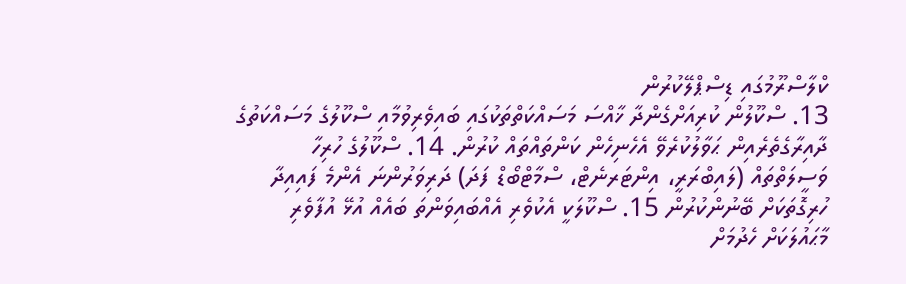ކްލާސްރޫމުގައި ޑިސްޕްލޭކުރުން
13. ސްކޫލުން ކުރިއަށްގެންދާ ޚާއްސަ މަސައްކަތްތަކުގައި ބައިވެރިވުމާއި ސްކޫލުގެ މަސައްކަތުގެ ދާއިރާގެތެރެއިން ޙަވާލުކުރެވޭ އެހެނިހެން ކަންތައްތައް ކުރުން. 14. ސްކޫލުގެ ހުރިހާ ވަސީލަތްތައް (ލައިބްރަރީ، އިންޓަރނެޓް، ސްމާޓްބޯޑް ފަދަ) ދަރިވަރުންނަ އެންމެ ފައިއިދާ ހުރިގޮތަކަށް ބޭނުންކުރުން 15. ސްކޫލަކީ އެކުވެރި އެއްބައިވަންތަ ބައެއް އުޅޭ އުފާވެރި މާޙައުލަކަށް ހެދުމަށް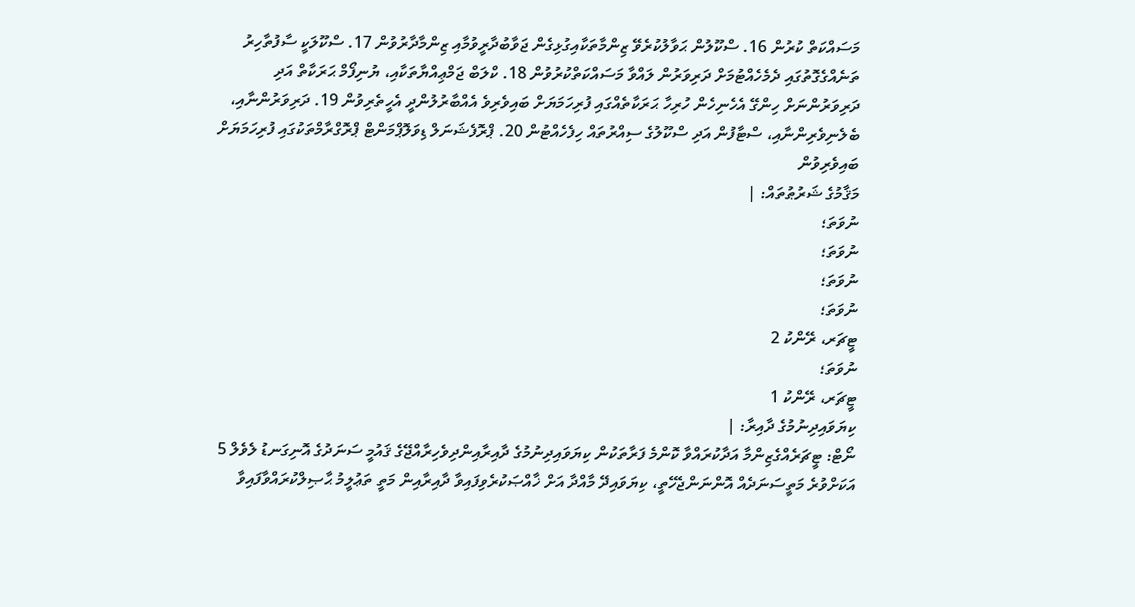މަސައްކަތް ކުރުން 16. ސްކޫލުން ޙަވާލުކުރެވޭ ޒިންމާތަކާއިގުޅިގެން ޖަވާބުދާރީވުމާއި ޒިންމާދާރުވުން 17. ސްކޫލަކީ ސާފުތާހިރު ތަނެއްގެގޮތުގައި ދެމެހެއްޓުމަށް ދަރިވަރުން ލައްވާ މަސައްކަތްކުރުވުން 18. ކްލަބް ޖަމްޢިއްޔާތަކާއި، ޔުނިފޯމް ޙަރަކާތް އަދި ދަރިވަރުންނަށް ހިންގޭ އެހެނިހެން ހުރިހާ ޙަރަކާތެއްގައި ފުރިހަމަޔަށް ބައިވެރިވެ އެއްބާރުލުންދީ އެހީތެރިވުން 19. ދަރިވަރުންނާއި، ބެލެނިވެރިންނާއި، ސްޓާފުން އަދި ސްކޫލުގެ ސިއްރުތައް ހިފެހެއްޓުން 20. ޕްރޮފެޝަނަލް ޑިވަލޮޕްމަންޓް ޕްރޮގްރާމްތަކުގައި ފުރިހަމަޔަށް ބައިވެރިވުން
މަޤާމުގެ ޝަރުޠުތައް: |
ނުވަތަ؛
ނުވަތަ؛
ނުވަތަ؛
ނުވަތަ؛
ޓީޗަރ، ރޭންކު 2
ނުވަތަ؛
ޓީޗަރ، ރޭންކު 1
ކިޔަވައިދިނުމުގެ ދާއިރާ: |
ނޯޓް: ޓީޗަރެއްގެޒިންމާ އަދާކުރައްވާ ކޮންމެ ފަރާތަކުން ކިޔަވައިދިނުމުގެ ދާއިރާއިންދިވެހިރާއްޖޭގެ ޤައުމީ ސަނަދުގެ އޮނިގަނޑު ލެވެލް 5 އަކަށްވުރެ މަތީސަނަދެއް އޮންނަންޖެހޭތީ، ކިޔަވައިދޭ މާއްދާ އަށް ޚާއްޞަކުރެވިފައިވާ ދާއިރާއިން މަތީ ތަޢުލީމު ޙާޞިލްކުރައްވާފައިވާ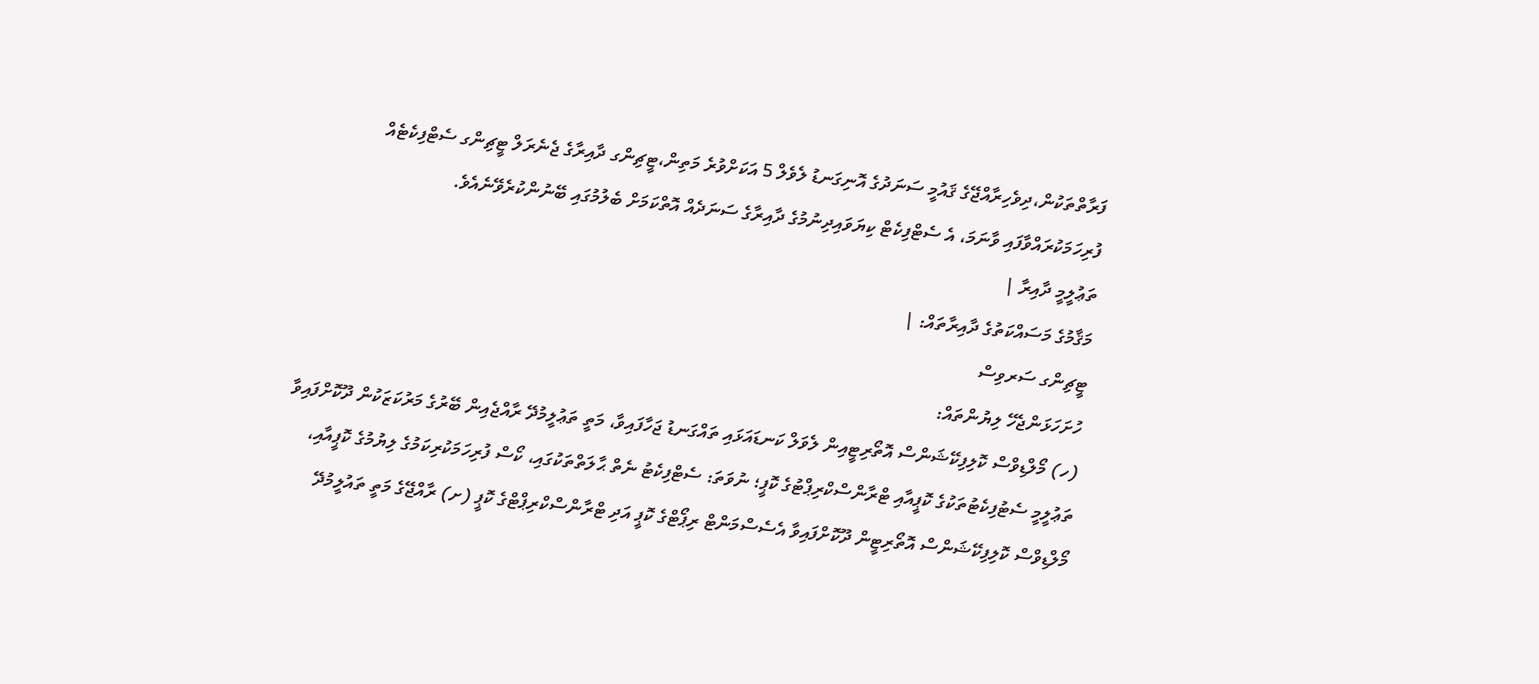ފަރާތްތަކުން،ދިވެހިރާއްޖޭގެ ޤައުމީ ސަނަދުގެ އޮނިގަނޑު ލެވެލް 5 އަކަށްވުރެ މަތިން،ޓީޗިންގ ދާއިރާގެ ޖެނެރަލް ޓީޗިންގ ސެޓްފިކެޓެއް ފުރިހަމަކުރައްވާފައި ވާނަމަ، އެ ސެޓްފިކެޓް ކިޔަވައިދިނުމުގެ ދާއިރާގެ ސަނަދެއް އޮތްކަމަށް ބެލުމުގައި ބޭނުންކުރެވޭނެއެވެ.
ތަޢުލީމީ ދާއިރާ |
މަޤާމުގެ މަސައްކަތުގެ ދާއިރާތައް: |
ޓީޗިންގ ސަރވިސް
ހުށަހަޅަންޖެހޭ ލިޔުންތައް:
(ހ) މޯލްޑިވްސް ކޮލިފިކޭޝަންސް އޮތޯރިޓީއިން ލެވަލް ކަނޑައަޅައި ތައްގަނޑު ޖަހާފައިވާ، މަތީ ތަޢުލީމުދޭ ރާއްޖެއިން ބޭރުގެ މަރުކަޒަކުން ދޫކޮށްފައިވާ ތަޢުލީމީ ސެޓުފިކެޓުތަކުގެ ކޮޕީއާއި ޓްރާންސްކްރިޕްޓުގެ ކޮޕީ؛ ނުވަތަ: ސެޓްފިކެޓު ނެތް ޙާލަތްތަކުގައި، ކޯސް ފުރިހަމަކުރިކަމުގެ ލިޔުމުގެ ކޮޕީއާއި، މޯލްޑިވްސް ކޮލިފިކޭޝަންސް އޮތޯރިޓީން ދޫކޮށްފައިވާ އެސެސްމަންޓް ރިޕޯޓްގެ ކޮޕީ އަދި ޓްރާންސްކްރިޕްޓްގެ ކޮޕީ (ށ) ރާއްޖޭގެ މަތީ ތައުލީމުދޭ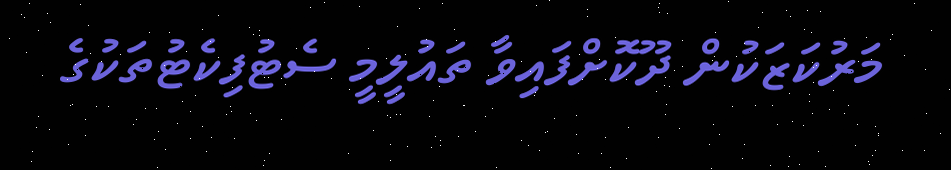މަރުކަޒަކުން ދޫކޮށްފައިވާ ތައުލީމީ ސެޓުފިކެޓުތަކުގެ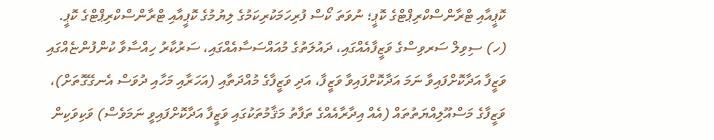ކޮޕީއާއި ޓްރާންސްކްރިޕްޓްގެ ކޮޕީ؛ ނުވަތަ ކޯސް ފުރިހަމަކުރިކަމުގެ ލިޔުމުގެ ކޮޕީއާއި ޓްރާންސްކްރިޕްޓްގެ ކޮޕީ.
(ހ) ސިވިލް ސަރވިސްގެ ވަޒީފާއެއްގައި، ދައުލަތުގެ މުއައްސަސާއެއްގައި، ސަރުކާރު ހިއްސާވާ ކުންފުންޏެއްގައި ވަޒީފާ އަދާކޮށްފައިވާ ނަމަ އަދާކޮށްފައިވާ ވަޒީފާ، އަދި ވަޒީފާގެ މުއްދަތާއި (އަހަރާއި މަހާއި ދުވަސް އެނގޭގޮތަށް)، ވަޒީފާގެ މަސްއޫލިއްޔަތުތައް (އެއް އިދާރާއެއްގެ ތަފާތު މަޤާމުތަކުގައި ވަޒީފާ އަދާކޮށްފައިވީ ނަމަވެސް) ވަކިވަކިން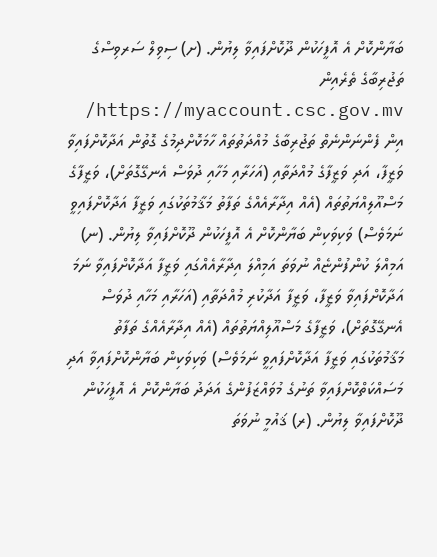ބަޔާންކޮށް އެ އޮފީހަކުން ދޫކޮށްފައިވާ ލިޔުން. (ށ) ސިވިލް ސަރވިސްގެ ތަޖުރިބާގެ ތެރެއިން https://myaccount.csc.gov.mv/ އިން ފެންނަންނެތް ތަޖުރިބާގެ މުއްދަތުތައް ހާމަކޮށްދިމުގެ ގޮތުން އަދާކޮށްފައިވާ ވަޒީފާ، އަދި ވަޒީފާގެ މުއްދަތާއި (އަހަރާއި މަހާއި ދުވަސް އެނގޭގޮތަށް)، ވަޒީފާގެ މަސްއޫލިއްޔަތުތައް (އެއް އިދާރާއެއްގެ ތަފާތު މަޤާމުތަކުގައި ވަޒީފާ އަދާކޮށްފައިވީ ނަމަވެސް) ވަކިވަކިން ބަޔާންކޮށް އެ އޮފީހަކުން ދޫކޮށްފައިވާ ލިޔުން. (ނ) އަމިއްލަ ކުންފުންޏެއް ނުވަތަ އަމިއްލަ އިދާރާއެއްގައި ވަޒީފާ އަދާކޮށްފައިވާ ނަމަ އަދާކޮށްފައިވާ ވަޒީފާ، ވަޒީފާ އަދާކުރި މުއްދަތާއި (އަހަރާއި މަހާއި ދުވަސް އެނގޭގޮތަށް)، ވަޒީފާގެ މަސްއޫލިއްޔަތުތައް (އެއް އިދާރާއެއްގެ ތަފާތު މަޤާމުތަކުގައި ވަޒީފާ އަދާކޮށްފައިވީ ނަމަވެސް) ވަކިވަކިން ބަޔާންކޮށްފައިވާ އަދި މަސައްކަތްކޮށްފައިވާ ތަނުގެ މުވައްޒަފުންގެ އަދަދު ބަޔާންކޮށް އެ އޮފީހަކުން ދޫކޮށްފައިވާ ލިޔުން. (ރ) ޤައުމީ ނުވަތަ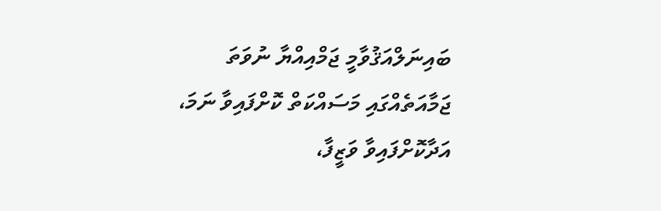ބައިނަލްއަޤުވާމީ ޖަމްއިއްޔާ ނުވަތަ ޖަމާއަތެއްގައި މަސައްކަތް ކޮށްފައިވާ ނަމަ، އަދާކޮށްފައިވާ ވަޒީފާ،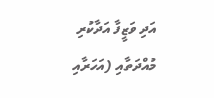އަދި ވަޒީފާ އަދާކުރި މުއްދަތާއި (އަހަރާއި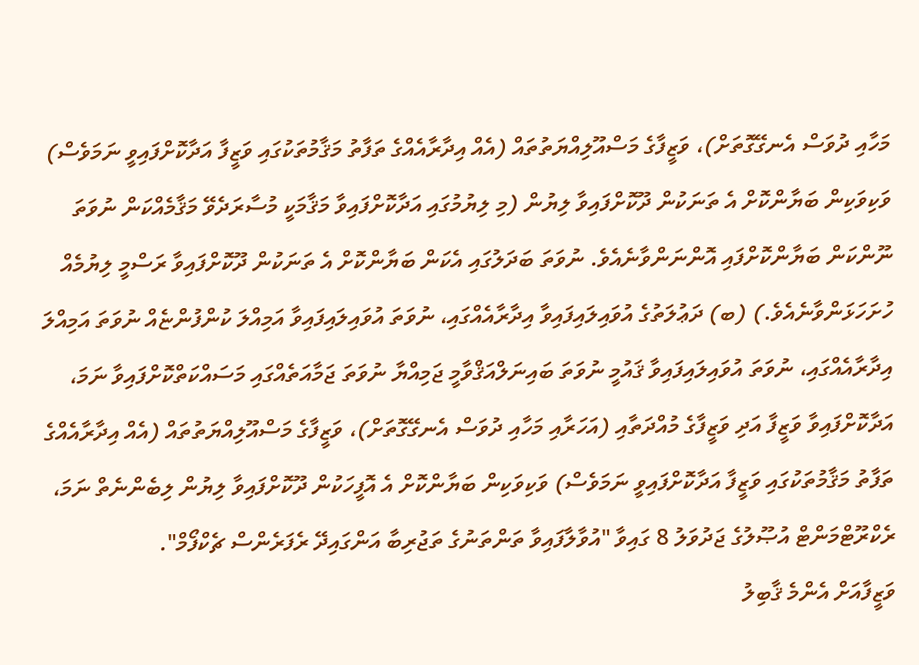މަހާއި ދުވަސް އެނގޭގޮތަށް)، ވަޒީފާގެ މަސްއޫލިއްޔަތުތައް (އެއް އިދާރާއެއްގެ ތަފާތު މަޤާމުތަކުގައި ވަޒީފާ އަދާކޮށްފައިވީ ނަމަވެސް) ވަކިވަކިން ބަޔާންކޮށް އެ ތަނަކުން ދޫކޮށްފައިވާ ލިޔުން (މި ލިޔުމުގައި އަދާކޮށްފައިވާ މަޤާމަކީ މުސާރަދެވޭ މަޤާމެއްކަން ނުވަތަ ނޫންކަން ބަޔާންކޮށްފައި އޮންނަންވާނެއެވެ. ނުވަތަ ބަދަލުގައި އެކަން ބަޔާންކޮށް އެ ތަނަކުން ދޫކޮށްފައިވާ ރަސްމީ ލިޔުމެއް ހުށަހަޅަންވާނެއެވެ.) (ބ) ދަޢުލަތުގެ އުވައިލައިފައިވާ އިދާރާއެއްގައި، ނުވަތަ އުވައިލައިފައިވާ އަމިއްލަ ކުންފުންޏެއް ނުވަތަ އަމިއްލަ އިދާރާއެއްގައި، ނުވަތަ އުވައިލައިފައިވާ ޤައުމީ ނުވަތަ ބައިނަލްއަޤްވާމީ ޖަމިއްޔާ ނުވަތަ ޖަމާއަތެއްގައި މަސައްކަތްކޮށްފައިވާ ނަމަ، އަދާކޮށްފައިވާ ވަޒީފާ އަދި ވަޒީފާގެ މުއްދަތާއި (އަހަރާއި މަހާއި ދުވަސް އެނގޭގޮތަށް)، ވަޒީފާގެ މަސްއޫލިއްޔަތުތައް (އެއް އިދާރާއެއްގެ ތަފާތު މަޤާމުތަކުގައި ވަޒީފާ އަދާކޮށްފައިވީ ނަމަވެސް) ވަކިވަކިން ބަޔާންކޮށް އެ އޮފީހަކުން ދޫކޮށްފައިވާ ލިޔުން ލިބެންނެތް ނަމަ، ރެކްރޫޓްމަންޓް އުޞޫލުގެ ޖަދުވަލު 8 ގައިވާ "އުވާލާފައިވާ ތަންތަނުގެ ތަޖުރިބާ އަންގައިދޭ ރެފަރެންސް ޗެކްފޯމް".
ވަޒީފާއަށް އެންމެ ޤާބިލު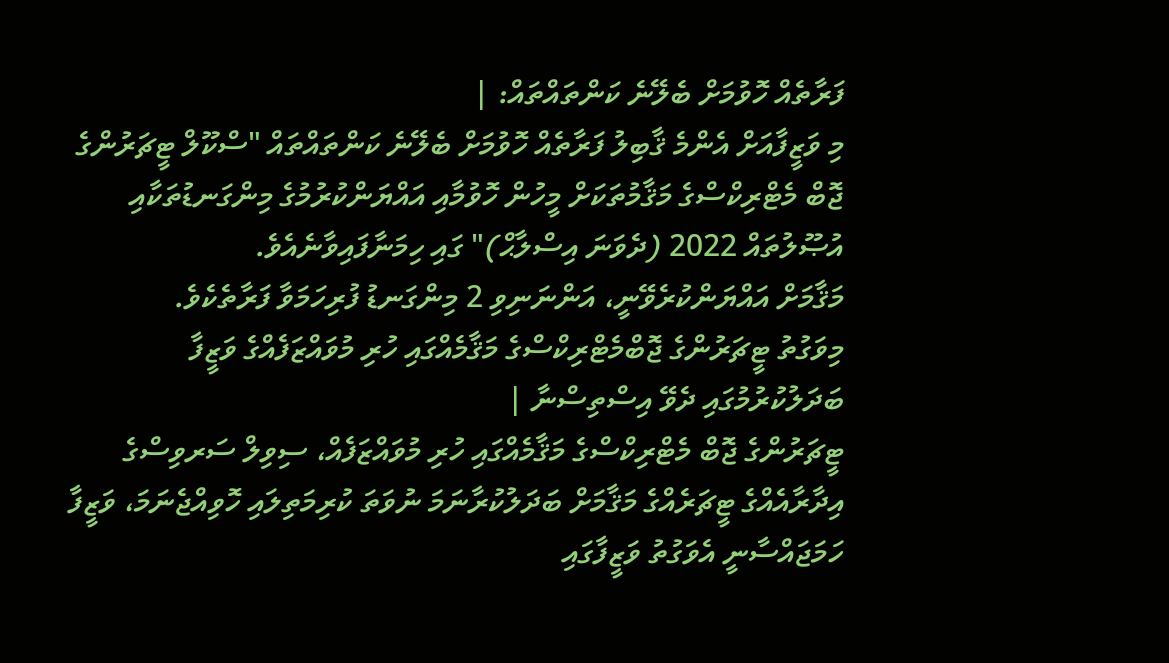ފަރާތެއް ހޮވުމަށް ބެލޭނެ ކަންތައްތައް: |
މި ވަޒީފާއަށް އެންމެ ޤާބިލު ފަރާތެއް ހޮވުމަށް ބެލޭނެ ކަންތައްތައް "ސްކޫލް ޓީޗަރުންގެ ޖޮބް މެޓްރިކްސްގެ މަޤާމުތަކަށް މީހުން ހޮވުމާއި އައްޔަންކުރުމުގެ މިންގަނޑުތަކާއި އުޞޫލުތައް 2022 (ދެވަނަ އިސްލާޙް)" ގައި ހިމަނާފައިވާނެއެވެ.
މަޤާމަށް އައްޔަންކުރެވޭނީ، އަންނަނިވި 2 މިންގަނޑު ފުރިހަމަވާ ފަރާތެކެވެ.
މިވަގުތު ޓީޗަރުންގެ ޖޮބްމެޓްރިކްސްގެ މަޤާމެއްގައި ހުރި މުވައްޒަފެއްގެ ވަޒީފާ ބަދަލުކުރުމުގައި ދެވޭ އިސްތިސްނާ |
ޓީޗަރުންގެ ޖޮބް މެޓްރިކްސްގެ މަޤާމެއްގައި ހުރި މުވައްޒަފެއް، ސިވިލް ސަރވިސްގެ އިދާރާއެއްގެ ޓީޗަރެއްގެ މަޤާމަށް ބަދަލުކުރާނަމަ ނުވަތަ ކުރިމަތިލައި ހޮވިއްޖެނަމަ، ވަޒީފާ ހަމަޖައްސާނީ އެވަގުތު ވަޒީފާގައި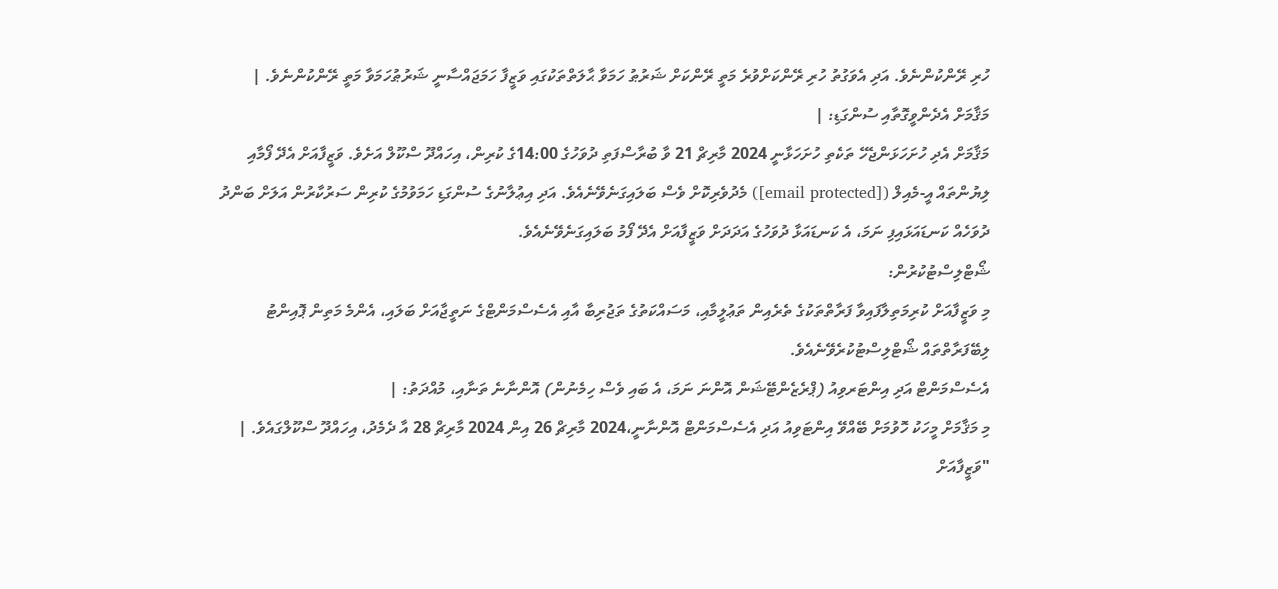ހުރި ރޭންކުންނެވެ. އަދި އެވަގުތު ހުރި ރޭންކަށްވުރެ މަތީ ރޭންކަށް ޝަރުޠު ހަމަވާ ޙާލަތްތަކުގައި ވަޒީފާ ހަމަޖައްސާނީ ޝަރުޠުހަމަވާ މަތީ ރޭންކުންނެވެ. |
މަޤާމަށް އެދެންވީގޮތާއި ސުންގަޑި: |
މަޤާމަށް އެދި ހުށަހަޅަންޖެހޭ ތަކެތި ހުށަހަޅާނީ 2024 މާރިޗް 21 ވާ ބުރާސްފަތި ދުވަހުގެ 14:00ގެ ކުރިން، އިހައްދޫ ސްކޫލް އަށެވެ. ވަޒީފާއަށް އެދޭ ފޯމާއި ލިޔުންތައް އީ-މެއިލް ([email protected]) މެދުވެރިކޮށް ވެސް ބަލައިގަނެވޭނެއެވެ. އަދި އިޢުލާނުގެ ސުންގަޑި ހަމަވުމުގެ ކުރިން ސަރުކާރުން އަލަށް ބަންދު ދުވަހެއް ކަނޑައަޅައިފި ނަމަ، އެ ކަނޑައަޅާ ދުވަހުގެ އަދަދަށް ވަޒީފާއަށް އެދޭ ފޯމު ބަލައިގަނެވޭނެއެވެ.
ޝޯޓްލިސްޓުކުރުން:
މި ވަޒީފާއަށް ކުރިމަތިލާފައިވާ ފަރާތްތަކުގެ ތެރެއިން ތަޢުލީމާއި، މަސައްކަތުގެ ތަޖުރިބާ އާއި އެސެސްމަންޓްގެ ނަތީޖާއަށް ބަލައި، އެންމެ މަތިން ޕޮއިންޓު ލިބޭފަރާތްތައް ޝޯޓްލިސްޓުކުރެވޭނެއެވެ.
އެސެސްމަންޓް އަދި އިންޓަރވިއު (ޕްރެޒެންޓޭޝަން އޮންނަ ނަމަ، އެ ބައި ވެސް ހިމެނުން) އޮންނާނެ ތަނާއި، މުއްދަތު: |
މި މަޤާމަށް މީހަކު ހޮވުމަށް ބޭއްވޭ އިންޓަވިއު އަދި އެސެސްމަންޓް އޮންނާނީ،2024 މާރިޗް 26 އިން 2024 މާރިޗް 28 އާ ދެމެދު، އިހައްދޫ ސްކޫލްގައެވެ. |
"ވަޒީފާއަށް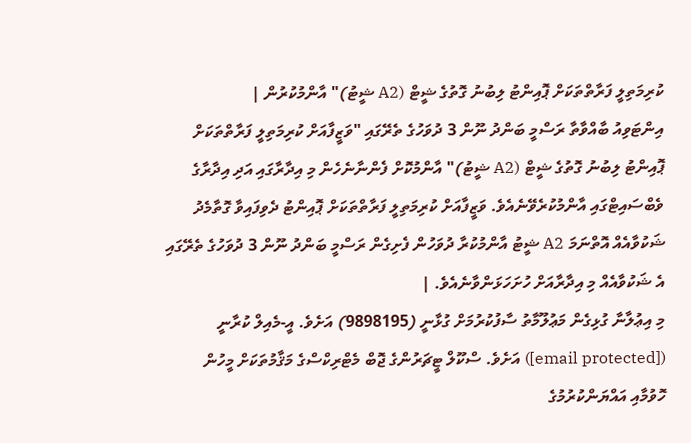ކުރިމަތިލީ ފަރާތްތަކަށް ޕޮއިންޓު ލިބުނު ގޮތުގެ ޝީޓް (A2 ޝީޓު)" އާންމުކުރުން |
އިންޓަވިއު ބާއްވާތާ ރަސްމީ ބަންދު ނޫން 3 ދުވަހުގެ ތެރޭގައި "ވަޒީފާއަށް ކުރިމަތިލީ ފަރާތްތަކަށް ޕޮއިންޓު ލިބުނު ގޮތުގެ ޝީޓް (A2 ޝީޓު)" އާންމުކޮށް ފެންނާނެހެން މި އިދާރާގައި އަދި އިދާރާގެ ވެބްސައިޓްގައި އާންމުކުރެވޭނެއެވެ. ވަޒީފާއަށް ކުރިމަތިލީ ފަރާތްތަކަށް ޕޮއިންޓު ދެވިފައިވާ ގޮތާމެދު ޝަކުވާއެއް އޮތްނަމަ A2 ޝީޓު އާންމުކުރާ ދުވަހުން ފެށިގެން ރަސްމީ ބަންދު ނޫން 3 ދުވަހުގެ ތެރޭގައި އެ ޝަކުވާއެއް މި އިދާރާއަށް ހުށަހަޅަންވާނެއެވެ. |
މި އިޢުލާނާ ގުޅިގެން މަޢުލޫމާތު ސާފުކުރުމަށް ގުޅާނީ (9898195) އަށެވެ. އީ-މެއިލް ކުރާނީ ([email protected]) އަށެވެ. ސްކޫލް ޓީޗަރުންގެ ޖޮބް މެޓްރިކްސްގެ މަޤާމުތަކަށް މީހުން ހޮވުމާއި އައްޔަންކުރުމުގެ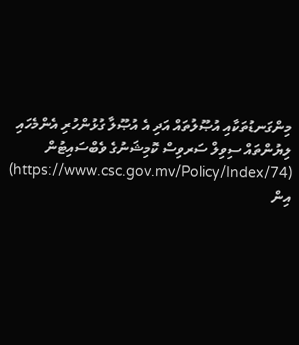މިންގަނޑުތަކާއި އުޞޫލުތައް އަދި އެ އުޞޫލާ ގުޅުންހުރި އެންމެހައި ލިޔުންތައް ސިވިލް ސަރވިސް ކޮމިޝަނުގެ ވެބްސައިޓުން (https://www.csc.gov.mv/Policy/Index/74) އިން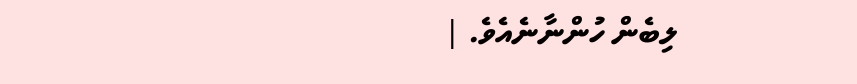ލިބެން ހުންނާނެއެވެ. |